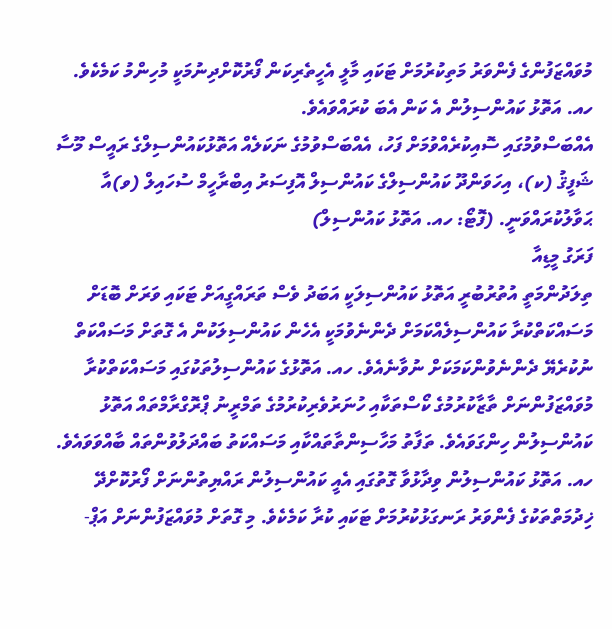މުވައްޒަފުންގެ ފެންވަރު މަތިކުރުމަށް ޓަކައި މާލީ އެހީތެރިކަން ފޯރުކޮށްދިނުމަކީ މުހިންމު ކަމެކެވެ. ހއ. އަތޮޅު ކައުންސިލުން އެ ކަން އެބަ ކުރައްވައެވެ.
އެއްބަސްވުމުގައި ސޮއިކުރެއްވުމަށް ފަހު، އެއްބަސްވުމުގެ ނަކަލެއް އަތޮޅުކައުންސިލްގެ ރައީސް މޫސާ ޝަފީޤު (ކ)، އިހަވަންދޫ ކައުންސިލްގެ ކައުންސިލް އޮފިސަރު އިބްރާހީމް ސުހައިލް (ވ)އާ ޙަވާލުކުރައްވަނީ. (ފޮޓޯ: ހއ. އަތޮޅު ކައުންސިލް)
ފަރަގު މީޑިއާ
ތިލަދުންމަތީ އުތުރުބުރީ އަތޮޅު ކައުންސިލަކީ އަބަދު ވެސް ތަރައްގީއަށް ޓަކައި ވަރަށް ބޮޑަށް މަސައްކަތްކުރާ ކައުންސިލެއްކަމަށް ދެންނެވުމަކީ އެހެން ކައުންސިލަކުން އެ ގޮތަށް މަސައްކަތް ނުކުރެޔޭ ދެންނެވުންކަމަކަށް ނުވާނެއެވެ. ހއ. އަތޮޅުގެ ކައުންސިލުތަކުގައި މަސައްކަތްކުރާ މުވައްޒަފުންނަށް ތާޒާކުރުމުގެ ކޯސްތަކާއި ހުނަރުވެރިކުރުމުގެ ތަމްރީނު ޕްރޮގްރާމްތައް އަތޮޅު ކައުންސިލުން ހިންގަވައެވެ. ތަފާތު މަހާސިންތާތައްކާއި މަސައްކަތު ބައްދަލުވުންތައް ބާއްވަވައެވެ.
ހއ. އަތޮޅު ކައުންސިލުން ވިދާޅުވާ ގޮތުގައި އެއީ ކައުންސިލުން ރައްޔިތުންނަށް ފޯރުކޮށްދޭ ޚިދުމަތްތަކުގެ ފެންވަރު ރަނގަޅުކުރުމަށް ޓަކައި ކުރާ ކަމެކެވެ. މި ގޮތަށް މުވައްޒަފުންނަށް އަޕް-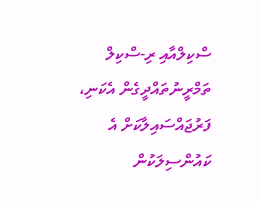ސްކިލްއާއި ރި-ސްކިލް ތަމްރީނުތައްދީގެން އެކަނި، ފަރުޖައްސައިލާކަށް އެ ކައުންސިލަކުން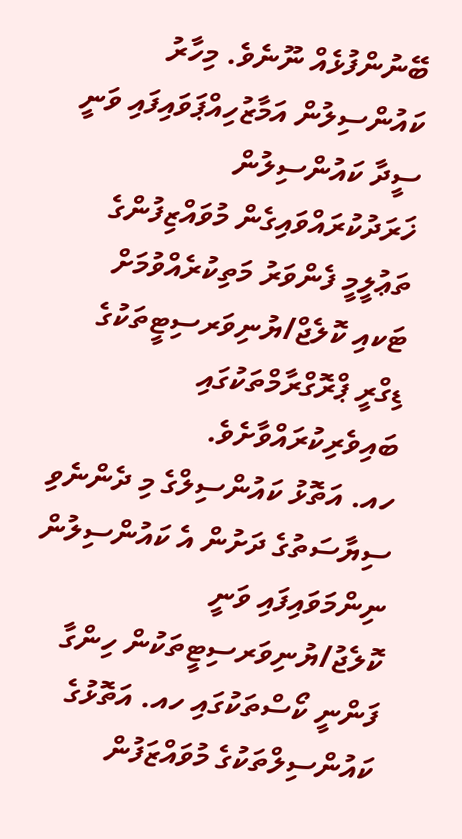ބޭނުންފުޅެއް ނޫނެވެ. މިހާރު ކައުންސިލުން އަމާޒުހިއްޕަވައިފައި ވަނީ ސީދާ ކައުންސިލުން ޚަރަދުކުރައްވައިގެން މުވައްޒިފުންގެ ތަޢުލީމީ ފެންވަރު މަތިކުރެއްވުމަށް ޓަކއި ކޮލެޖް/ޔުނިވަރސިޓީތަކުގެ ޑިގްރީ ޕްރޮގްރާމްތަކުގައި ބައިވެރިކުރައްވާށެވެ.
ހއ. އަތޮޅު ކައުންސިލްގެ މި ދެންނެވި ސިޔާސަތުގެ ދަށުން އެ ކައުންސިލުން ނިންމަވައިފައި ވަނީ ކޮލެޖު/ޔުނިވަރސިޓީތަކުން ހިންގާ ފަންނީ ކޯސްތަކުގައި ހއ. އަތޮޅުގެ ކައުންސިލްތަކުގެ މުވައްޒަފުން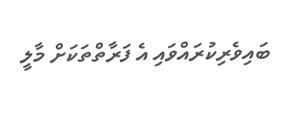ބައިވެރިކުރައްވައި އެ ފަރާތްތަކަށް މާލީ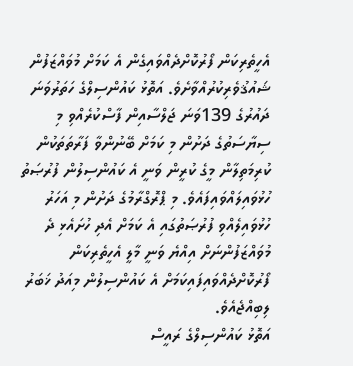އެހީތެރިކަން ފޯރުކޮށްދެއްވައިގެން އެ ކަމަށް މުވައްޒަފުން ޝައުޤުވެރިކުރުއްވާށެވެ. އަތޮޅު ކައުންސިލްގެ ހަތަރުވަނަ ދައުރުގެ 139ވަނަ ޖަލްސާއިން ފާސްކުރެއްވި މި ސިޔާސަތުގެ ދަށުން މި ކަމަށް ބޭނުންވާ ފަރާތަތަކުން ކުރިމަތިލާން މީގެ ކުރީން ވަނީ އެ ކައުންސިލުން ފުރުޞަތު ހުޅުވައިލައްވައިފައެވެ. މި ޕްރޮގްރާމުގެ ދަށުން މި އަހަރު ހުޅުވައިލެއްވި ފުރުޞަތުގައި އެ ކަމަށް އެދި ހުށައެޅި ދެ މުވައްޒަފުންނަށް އިއްޔެ ވަނީ މާލީ އެހީތެރިކަން ފޯރުކޮށްދެއްވައިފައިކަމަށް އެ ކައުންސިލުން މިއަދު ޚަބަރު ލިބިއްޖެއެވެ.
އަތޮޅު ކައުންސިލްގެ ރައީސް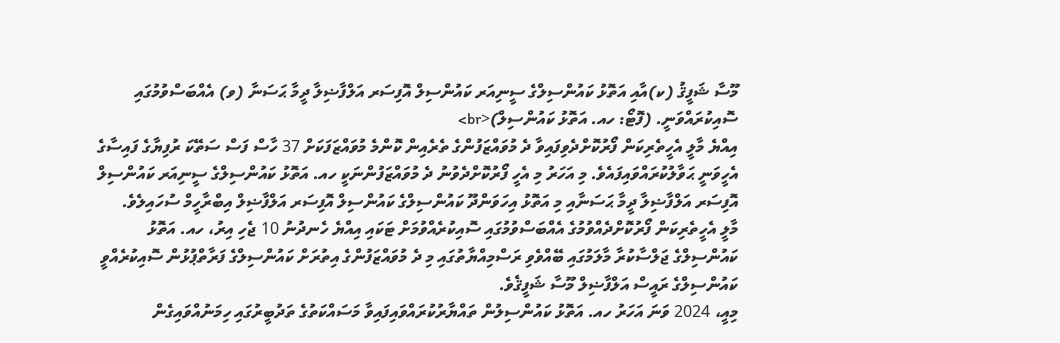މޫސާ ޝަފީޤު (ކ)އާއި އަތޮޅު ކައުންސިލްގެ ސީނިއަރ ކައުންސިލް އޮފިސަރ އަލްފާޟިލާ ދީމާ ޙަސަނާ (ވ) އެއްބަސްވުމުގައި ސޮއިކުރައްވަނީ. (ފޮޓޯ: ހއ. އަތޮޅު ކައުންސިލް)<br>
އިއްޔެ މާލީ އެހީތެރިކަން ފޯރުކޮށްދެވިފައިވާ ދެ މުވައްޒަފުންގެ ތެރެއިން ކޮންމެ މުވައްޒަފަކަށް 37 ހާސް ފަސް ސަތޭކަ ރުފިޔާގެ ފައިސާގެ އެހީވަނީ ޙަވާލުކުރައްވައިފައެވެ. މި އަހަރު މި އެހީ ފޯރުކޮށްދެވުނު ދެ މުވައްޒަފުންނަކީ ހއ. އަތޮޅު ކައުންސިލްގެ ސީނިއަރ ކައުންސިލް އޮފިސަރ އަލްފާޟިލާ ދީމާ ޙަސަނާއި މި އަތޮޅު އިހަވަންދޫ ކައުންސިލްގެ ކައުންސިލް އޮފިސަރ އަލްފާޟިލް އިބްރާހީމް ސުހައިލެވެ.
މާލީ އެހީތެރިކަން ފޯރުކޮށްދެއްވުމުގެ އެއްބަސްވުމުގައި ސޮއިކުރެއްވުމަށް ޓަކައި އިއްޔެ ހެނދުނު 10 ޖެހި އިރު، ހއ. އަތޮޅު ކައުންސިލްގެ ޖަލްސާކުރާ މާލަމުގައި ބޭއްވެވި ރަސްމިއްޔާތުގައި މި ދެ މުވައްޒަފުންގެ އިތުރަށް ކައުންސިލްގެ ފަރާތްޕުޅުން ސޮއިކުރެއްވީ ކައުންސިލްގެ ރައީސް އަލްފާޟިލް މޫސާ ޝަފީޤެވެ.
މިއީ، 2024 ވަނަ އަހަރު ހއ. އަތޮޅު ކައުންސިލުން ތައްޔާރުކުރައްވައިފައިވާ މަސައްކަތުގެ ތަދުބީރުގައި ހިމަނުއްވައިގެން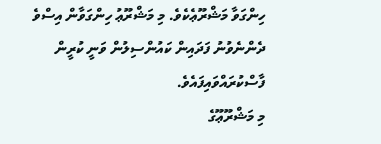ހިންގަވާ މަޝްރޫޢެކެވެ. މި މަޝްރޫޢު ހިންގަވާން އިސްވެ ދެންނެވުނު ފަދައިން ކައުންސިލުން ވަނީ ކުރީން ފާސްކުރައްވައިފައެވެ.
މި މަޝްރޫޢޫގެ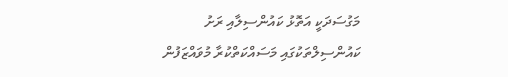މަގުސަދަކީ އަތޮޅު ކައުންސިލާއި ރަށު ކައުންސިލްތަކުގައި މަސައްކަތްކުރާ މުވައްޒަފުން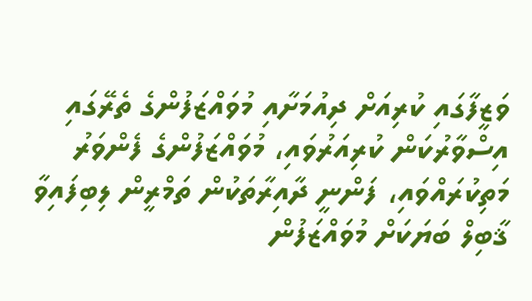ވަޒީފާގައި ކުރިއަށް ދިއުމަށާއި މުވައްޒަފުންގެ ތެރޭގައި އިސްވާރުކަން ކުރިއަރުވައި، މުވައްޒަފުންގެ ފެންވަރު މަތިކުރައްވައި، ފަންނީ ދާއިރާތަކުން ތަމްރީން ލިބިފައިވާ ޤާބިލް ބަޔަކަށް މުވައްޒަފުން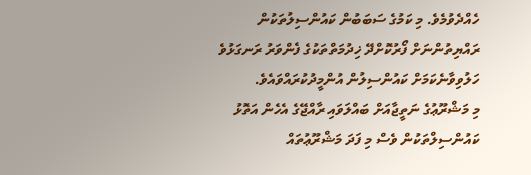ހެއްދެވުމެވެ. މި ކަމުގެ ސަބަބުން ކައުންސިލުތަކުން ރައްޔިތުންނަށް ފޯރުކޮށްދޭ ޚިދުމަތްތަކުގެ ފެންވަރު ރަނގަޅުވެ ހަލުވިވާނެކަމަށް ކައުންސިލުން އުންމީދުކުރައްވައެވެ.
މި މަޝްރޫޢުގެ ނަތީޖާއަށް ބައްލަވައި ރާއްޖޭގެ އެހެން އަތޮޅު ކައުންސިލްތަކުން ވެސް މި ފަދަ މަޝްރޫޢުތައް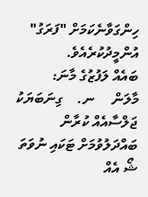ހިންގަވާނެކަމަށް "ފަރަގު" އުންމީދުކުރެއެވެ.
ބައެއް ލަފުޒުގެ މާނަ:
މާލަން     ނ.    ގިނަބަޔަކު ޖަލްސާއެއް ކުރާން ބައްދަލުވުމަށް ޓަކައި ނުވަތަ ޝޯ އެއް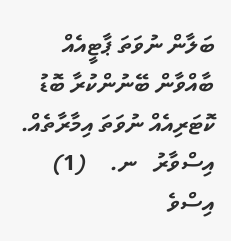ބަލާން ނުވަތަ ޕާޓީއެއް ބާއްވާން ބޭނުންކުރާ ބޮޑު ކޮޓަރިއެއް ނުވަތަ އިމާރާތެއް.
އިސްވާރު   ނ.    (1) އިސްވެ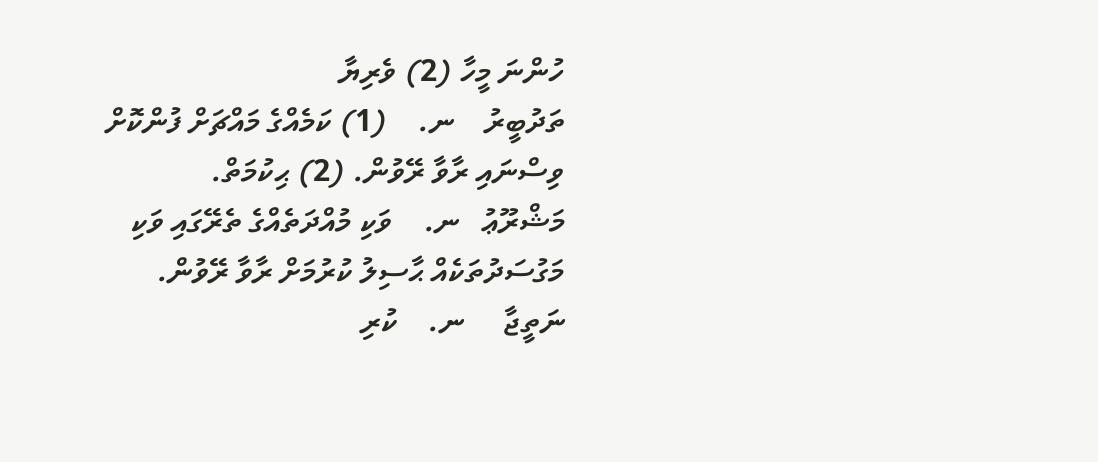ހުންނަ މީހާ (2) ވެރިޔާ
ތަދުބީރު    ނ.    (1) ކަމެއްގެ މައްޗަށް ފުންކޮށް ވިސްނައި ރާވާ ރޭވުން. (2) ޙިކުމަތް.
މަޝްރޫޢު   ނ.    ވަކި މުއްދަތެއްގެ ތެރޭގައި ވަކި މަގުސަދުތަކެއް ޙާސިލު ކުރުމަށް ރާވާ ރޭވުން.
ނަތީޖާ     ނ.    ކުރި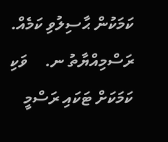ކަމަކުން ޙާސިލުވި ކަމެއް.
ރަސްމިއްޔާތު ނ.    ވަކި ކަމަކަށް ޓަކައި ރަސްމީ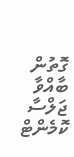ގޮތުން ބާއްވާ ޖަލްސާ
ކޮމެންޓް